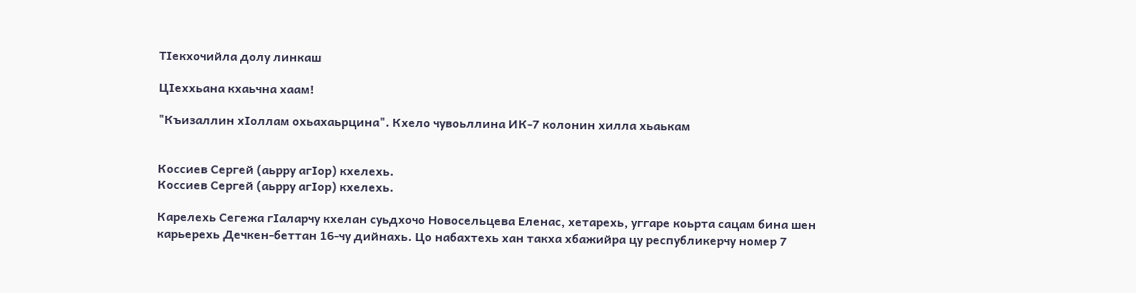ТIекхочийла долу линкаш

ЦIеххьана кхаьчна хаам!

"Къизаллин хIоллам охьахаьрцина". Кхело чувоьллина ИК-7 колонин хилла хьаькам


Коссиев Сергей (аьрру агIор) кхелехь.
Коссиев Сергей (аьрру агIор) кхелехь.

Карелехь Сегежа гIаларчу кхелан суьдхочо Новосельцева Еленас, хетарехь, уггаре коьрта сацам бина шен карьерехь Дечкен-беттан 16-чу дийнахь. Цо набахтехь хан такха хбажийра цу республикерчу номер 7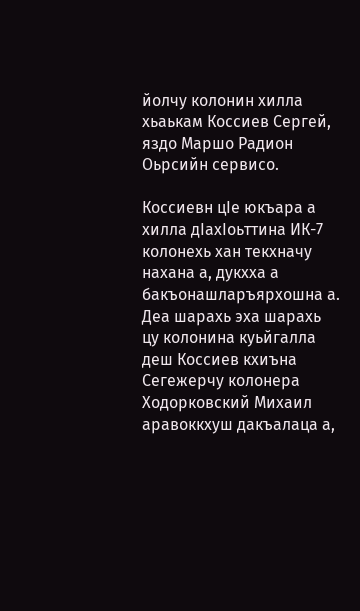йолчу колонин хилла хьаькам Коссиев Сергей, яздо Маршо Радион Оьрсийн сервисо.

Коссиевн цIе юкъара а хилла дIахIоьттина ИК-7 колонехь хан текхначу нахана а, дукхха а бакъонашларъярхошна а. Деа шарахь эха шарахь цу колонина куьйгалла деш Коссиев кхиъна Сегежерчу колонера Ходорковский Михаил аравоккхуш дакъалаца а,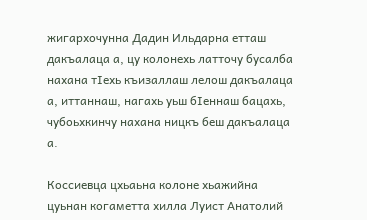жигархочунна Дадин Ильдарна етташ дакъалаца а, цу колонехь латточу бусалба нахана тIехь къизаллаш лелош дакъалаца а, иттаннаш, нагахь уьш бIеннаш бацахь, чубоьхкинчу нахана ницкъ беш дакъалаца а.

Коссиевца цхьаьна колоне хьажийна цуьнан когаметта хилла Луист Анатолий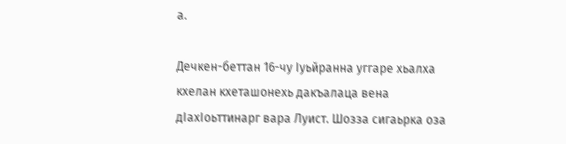а.

Дечкен-беттан 16-чу Iуьйранна уггаре хьалха кхелан кхеташонехь дакъалаца вена дIахIоьттинарг вара Луист. Шозза сигаьрка оза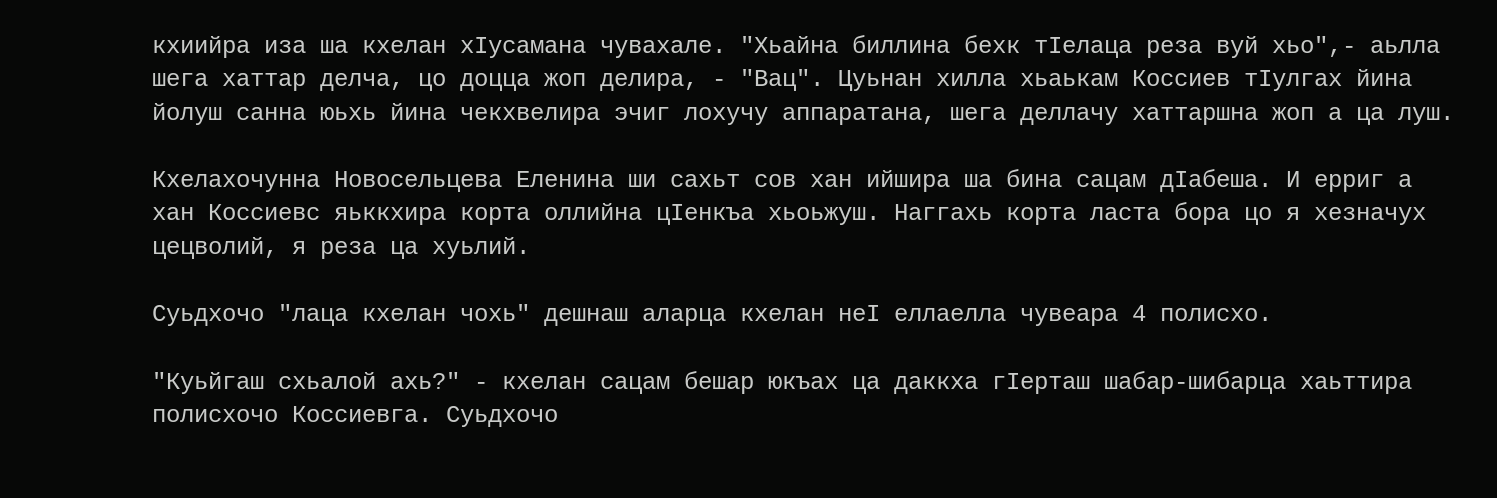кхиийра иза ша кхелан хIусамана чувахале. "Хьайна биллина бехк тIелаца реза вуй хьо",- аьлла шега хаттар делча, цо доцца жоп делира, - "Вац". Цуьнан хилла хьаькам Коссиев тIулгах йина йолуш санна юьхь йина чекхвелира эчиг лохучу аппаратана, шега деллачу хаттаршна жоп а ца луш.

Кхелахочунна Новосельцева Еленина ши сахьт сов хан ийшира ша бина сацам дIабеша. И ерриг а хан Коссиевс яьккхира корта оллийна цIенкъа хьоьжуш. Наггахь корта ласта бора цо я хезначух цецволий, я реза ца хуьлий.

Суьдхочо "лаца кхелан чохь" дешнаш аларца кхелан неI еллаелла чувеара 4 полисхо.

"Куьйгаш схьалой ахь?" - кхелан сацам бешар юкъах ца даккха гIерташ шабар-шибарца хаьттира полисхочо Коссиевга. Суьдхочо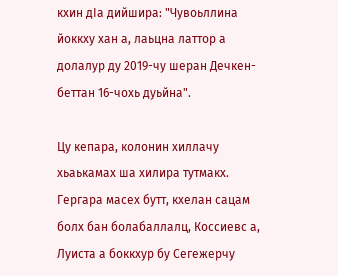кхин дIа дийшира: "Чувоьллина йоккху хан а, лаьцна латтор а долалур ду 2019-чу шеран Дечкен-беттан 16-чохь дуьйна".

Цу кепара, колонин хиллачу хьаькамах ша хилира тутмакх. Гергара масех бутт, кхелан сацам болх бан болабаллалц, Коссиевс а, Луиста а боккхур бу Сегежерчу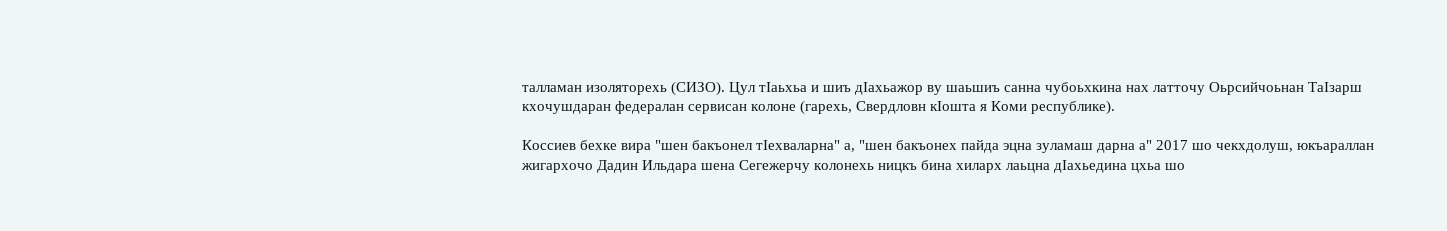талламан изоляторехь (СИЗО). Цул тIаьхьа и шиъ дIахьажор ву шаьшиъ санна чубоьхкина нах латточу Оьрсийчоьнан ТаIзарш кхочушдаран федералан сервисан колоне (гарехь, Свердловн кIошта я Коми республике).

Коссиев бехке вира "шен бакъонел тӀехваларна" а, "шен бакъонех пайда эцна зуламаш дарна а" 2017 шо чекхдолуш, юкъараллан жигархочо Дадин Ильдара шена Сегежерчу колонехь ницкъ бина хиларх лаьцна дIахьедина цхьа шо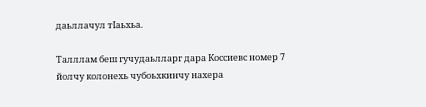даьллачул тIаьхьа.

Талллам беш гучудаьлларг дара Коссиевс номер 7 йолчу колонехь чубоьхкинчу нахера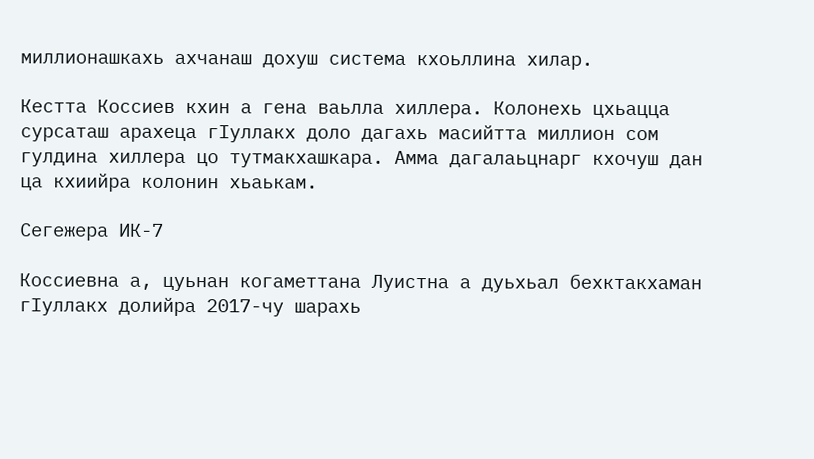миллионашкахь ахчанаш дохуш система кхоьллина хилар.

Кестта Коссиев кхин а гена ваьлла хиллера. Колонехь цхьацца сурсаташ арахеца гIуллакх доло дагахь масийтта миллион сом гулдина хиллера цо тутмакхашкара. Амма дагалаьцнарг кхочуш дан ца кхиийра колонин хьаькам.

Сегежера ИК-7

Коссиевна а, цуьнан когаметтана Луистна а дуьхьал бехктакхаман гIуллакх долийра 2017-чу шарахь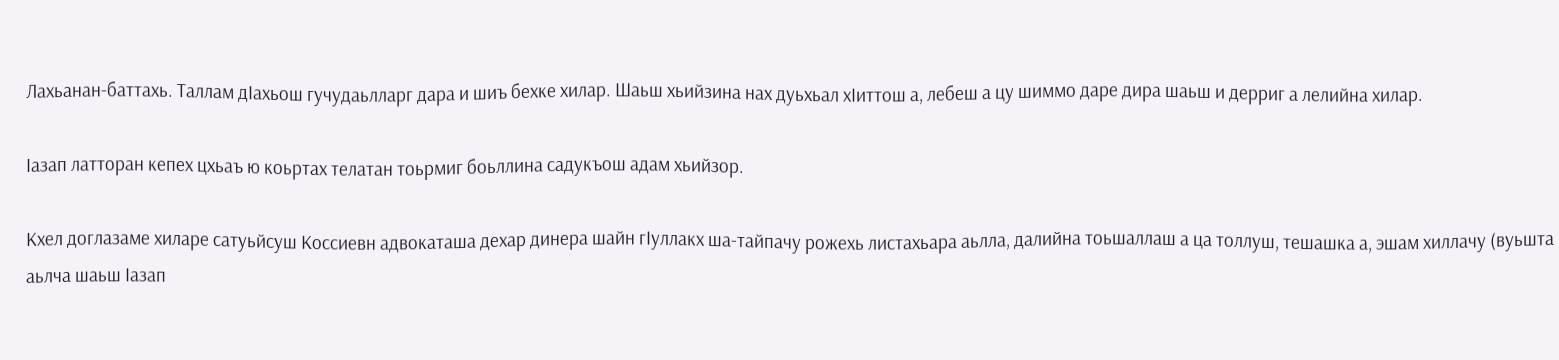Лахьанан-баттахь. Таллам дIахьош гучудаьлларг дара и шиъ бехке хилар. Шаьш хьийзина нах дуьхьал хIиттош а, лебеш а цу шиммо даре дира шаьш и дерриг а лелийна хилар.

Iазап латторан кепех цхьаъ ю коьртах телатан тоьрмиг боьллина садукъош адам хьийзор.

Кхел доглазаме хиларе сатуьйсуш Коссиевн адвокаташа дехар динера шайн гIуллакх ша-тайпачу рожехь листахьара аьлла, далийна тоьшаллаш а ца толлуш, тешашка а, эшам хиллачу (вуьшта аьлча шаьш Iазап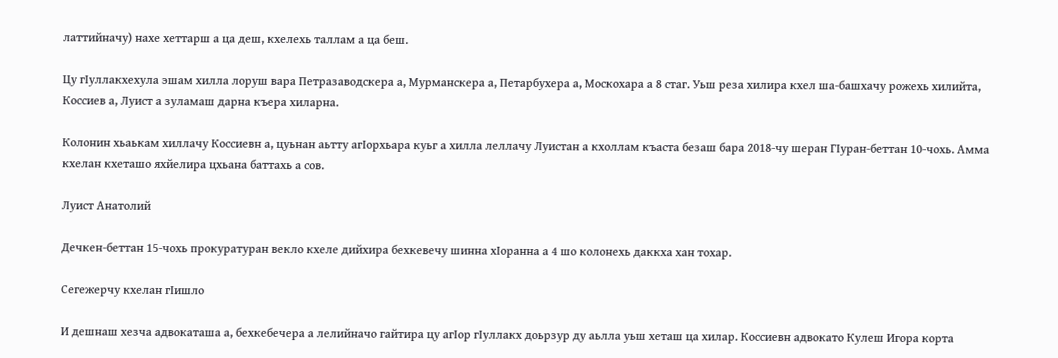латтийначу) нахе хеттарш а ца деш, кхелехь таллам а ца беш.

Цу гIуллакхехула эшам хилла лоруш вара Петразаводскера а, Мурманскера а, Петарбухера а, Москохара а 8 стаг. Уьш реза хилира кхел ша-башхачу рожехь хилийта, Коссиев а, Луист а зуламаш дарна къера хиларна.

Колонин хьаькам хиллачу Коссиевн а, цуьнан аьтту агIорхьара куьг а хилла леллачу Луистан а кхоллам къаста безаш бара 2018-чу шеран ГIуран-беттан 10-чохь. Амма кхелан кхеташо яхйелира цхьана баттахь а сов.

Луист Анатолий

Дечкен-беттан 15-чохь прокуратуран векло кхеле дийхира бехкевечу шинна хIоранна а 4 шо колонехь даккха хан тохар.

Сегежерчу кхелан гIишло

И дешнаш хезча адвокаташа а, бехкебечера а лелийначо гайтира цу агIор гIуллакх доьрзур ду аьлла уьш хеташ ца хилар. Коссиевн адвокато Кулеш Игора корта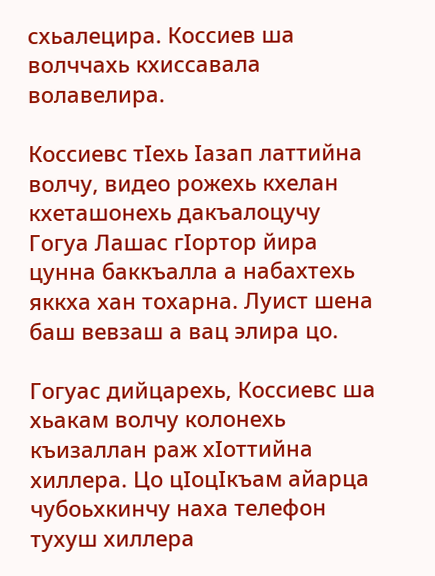схьалецира. Коссиев ша волччахь кхиссавала волавелира.

Коссиевс тIехь Iазап латтийна волчу, видео рожехь кхелан кхеташонехь дакъалоцучу Гогуа Лашас гIортор йира цунна баккъалла а набахтехь яккха хан тохарна. Луист шена баш вевзаш а вац элира цо.

Гогуас дийцарехь, Коссиевс ша хьакам волчу колонехь къизаллан раж хIоттийна хиллера. Цо цIоцIкъам айарца чубоьхкинчу наха телефон тухуш хиллера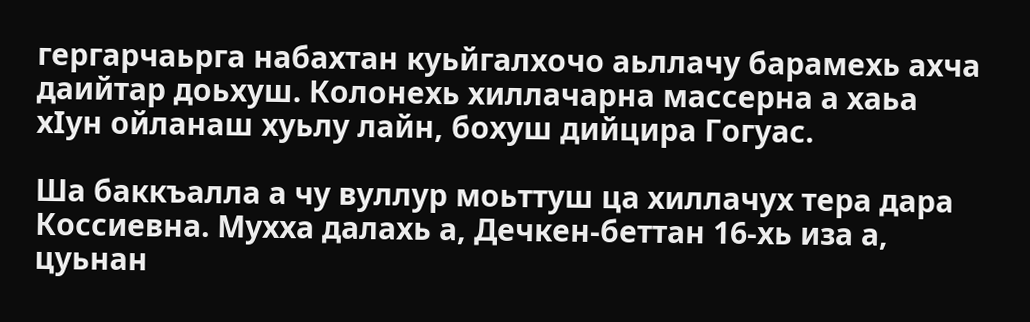гергарчаьрга набахтан куьйгалхочо аьллачу барамехь ахча даийтар доьхуш. Колонехь хиллачарна массерна а хаьа хIун ойланаш хуьлу лайн, бохуш дийцира Гогуас.

Ша баккъалла а чу вуллур моьттуш ца хиллачух тера дара Коссиевна. Мухха далахь а, Дечкен-беттан 16-хь иза а, цуьнан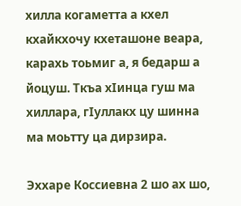хилла когаметта а кхел кхайкхочу кхеташоне веара, карахь тоьмиг а, я бедарш а йоцуш. Ткъа хIинца гуш ма хиллара, гIуллакх цу шинна ма моьтту ца дирзира.

Эххаре Коссиевна 2 шо ах шо,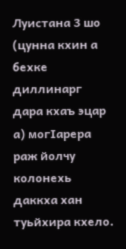Луистана 3 шо (цунна кхин а бехке диллинарг дара кхаъ эцар а) могIарера раж йолчу колонехь даккха хан туьйхира кхело.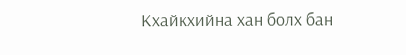Кхайкхийна хан болх бан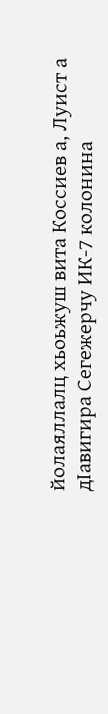йолаяллалц хьоьжуш вита Коссиев а, Луист а дIавигира Сегежерчу ИК-7 колонина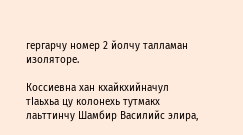гергарчу номер 2 йолчу талламан изоляторе.

Коссиевна хан кхайкхийначул тIаьхьа цу колонехь тутмакх лаьттинчу Шамбир Василийс элира,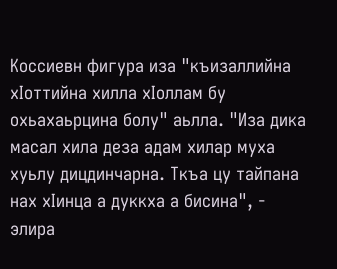Коссиевн фигура иза "къизаллийна хIоттийна хилла хIоллам бу охьахаьрцина болу" аьлла. "Иза дика масал хила деза адам хилар муха хуьлу дицдинчарна. Ткъа цу тайпана нах хIинца а дуккха а бисина", - элира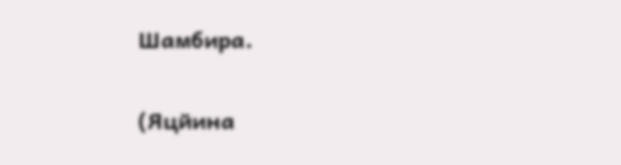Шамбира.

(Яцйина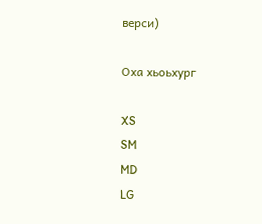верси)

Оха хьоьхург

XS
SM
MD
LG